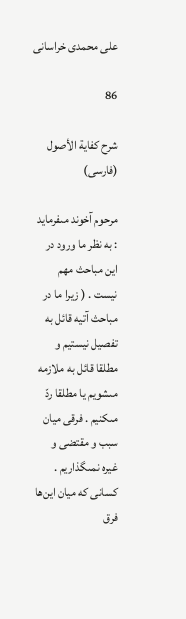على محمدى خراسانى

86

شرح كفاية الأصول (فارسى)

مرحوم آخوند مىفرمايد : به نظر ما ورود در اين مباحث مهم نيست . ( زيرا ما در مباحث آتيه قائل به تفصيل نيستيم و مطلقا قائل به ملازمه مىشويم يا مطلقا ردّ مىكنيم . فرقى ميان سبب و مقتضى و غيره نمىگذاريم . كسانى كه ميان اين‌ها فرق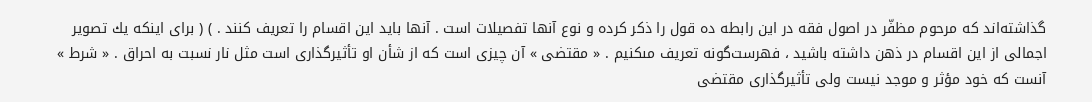گذاشته‌اند كه مرحوم مظفّر در اصول فقه در اين رابطه ده قول را ذكر كرده و نوع آنها تفصيلات است . آنها بايد اين اقسام را تعريف كنند . ) ( براى اينكه يك تصوير اجمالى از اين اقسام در ذهن داشته باشيد ، فهرست‌گونه تعريف مىكنيم . « مقتضى » آن چيزى است كه از شأن او تأثيرگذارى است مثل نار نسبت به احراق . « شرط » آنست كه خود مؤثر و موجد نيست ولى تأثيرگذارى مقتضى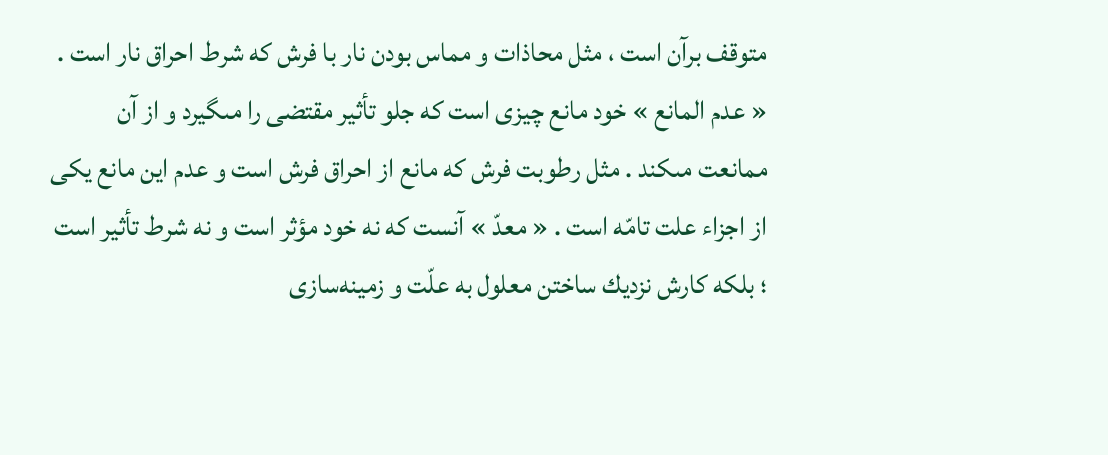متوقف برآن است ، مثل محاذات و مماس بودن نار با فرش كه شرط احراق نار است . « عدم المانع » خود مانع چيزى است كه جلو تأثير مقتضى را مىگيرد و از آن ممانعت مىكند . مثل رطوبت فرش كه مانع از احراق فرش است و عدم اين مانع يكى از اجزاء علت تامّه است . « معدّ » آنست كه نه خود مؤثر است و نه شرط تأثير است ؛ بلكه كارش نزديك ساختن معلول به علّت و زمينه‌سازى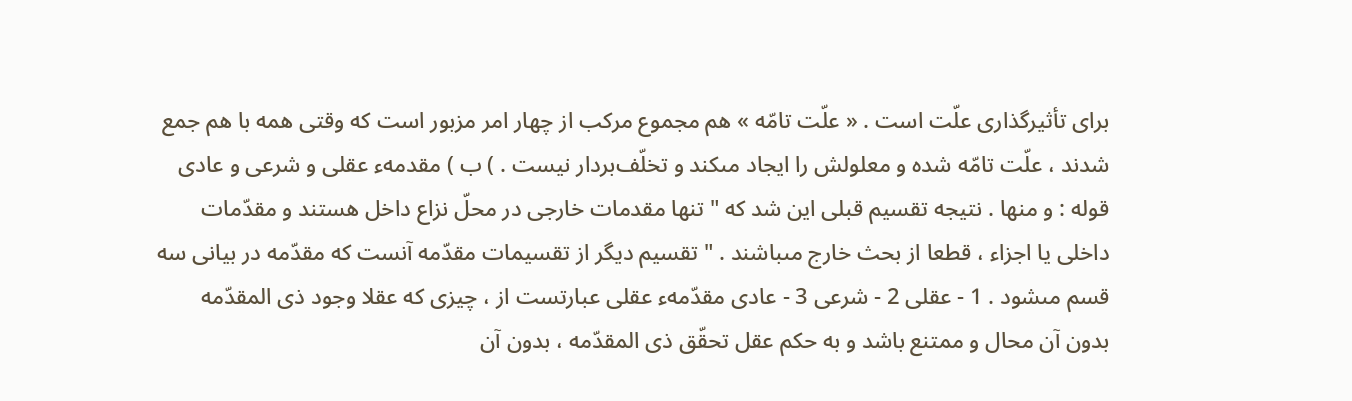براى تأثيرگذارى علّت است . « علّت تامّه » هم مجموع مركب از چهار امر مزبور است كه وقتى همه با هم جمع شدند ، علّت تامّه شده و معلولش را ايجاد مىكند و تخلّف‌بردار نيست . ) ب ) مقدمهء عقلى و شرعى و عادى قوله : و منها . نتيجه تقسيم قبلى اين شد كه " تنها مقدمات خارجى در محلّ نزاع داخل هستند و مقدّمات داخلى يا اجزاء ، قطعا از بحث خارج مىباشند . " تقسيم ديگر از تقسيمات مقدّمه آنست كه مقدّمه در بيانى سه قسم مىشود . 1 - عقلى 2 - شرعى 3 - عادى مقدّمهء عقلى عبارتست از ، چيزى كه عقلا وجود ذى المقدّمه بدون آن محال و ممتنع باشد و به حكم عقل تحقّق ذى المقدّمه ، بدون آن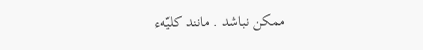ممكن نباشد . مانند كليّهء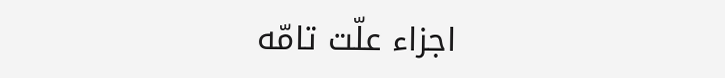اجزاء علّت تامّه